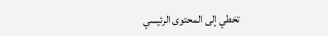تخطي إلى المحتوى الرئيسي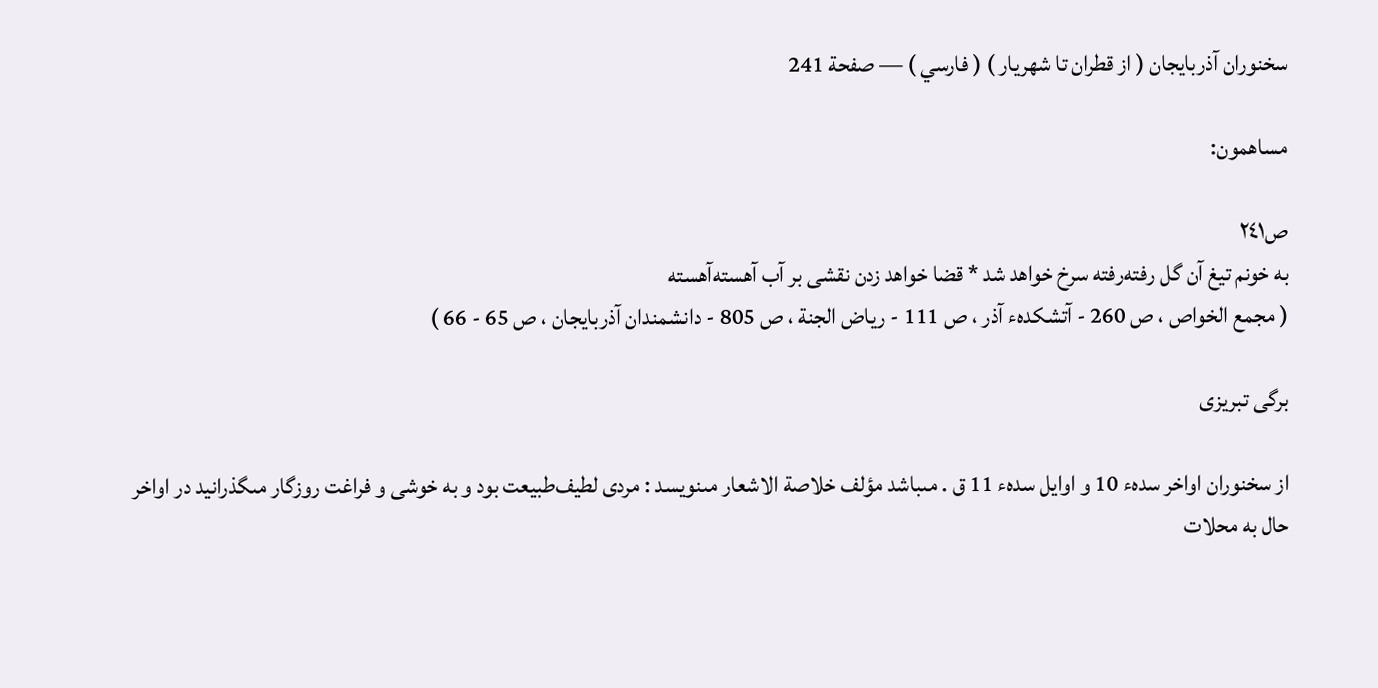سخنوران آذربايجان ( از قطران تا شهريار ) ( فارسي ) — صفحة 241

مساهمون:

ص٢٤١
به خونم تيغ آن گل رفته‌رفته سرخ خواهد شد * قضا خواهد زدن نقشى بر آب آهسته‌آهسته
( مجمع الخواص ، ص 260 - آتشكدهء آذر ، ص 111 - رياض الجنة ، ص 805 - دانشمندان آذربايجان ، ص 65 - 66 )

برگى تبريزى

از سخنوران اواخر سدهء 10 و اوايل سدهء 11 ق . مىباشد مؤلف خلاصة الاشعار مىنويسد : مردى لطيف‌طبيعت بود و به خوشى و فراغت روزگار مىگذرانيد در اواخر حال به محلات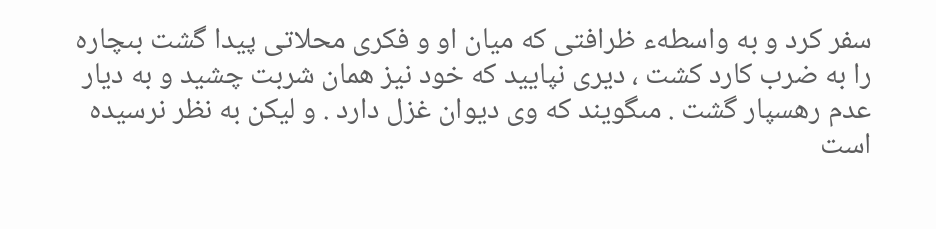سفر كرد و به واسطهء ظرافتى كه ميان او و فكرى محلاتى پيدا گشت بىچاره را به ضرب كارد كشت ، ديرى نپاييد كه خود نيز همان شربت چشيد و به ديار عدم رهسپار گشت . مىگويند كه وى ديوان غزل دارد . و ليكن به نظر نرسيده است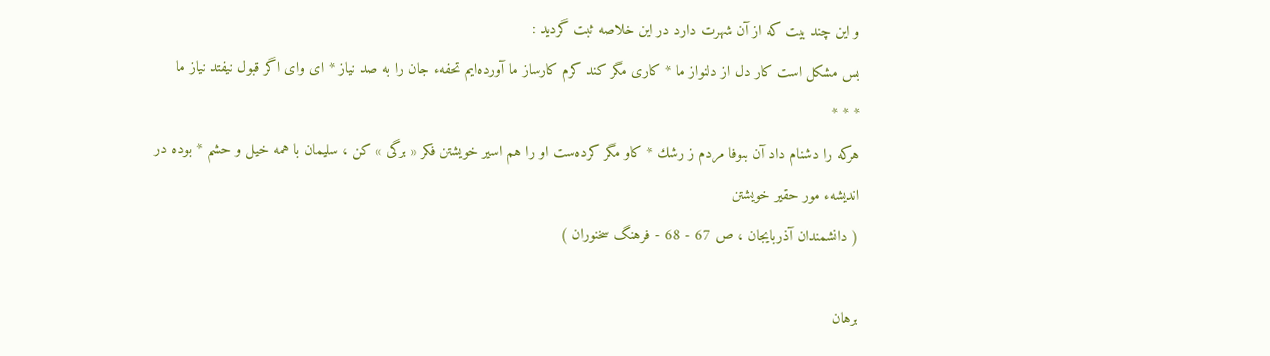و اين چند بيت كه از آن شهرت دارد در اين خلاصه ثبت گرديد :
بس مشكل است كار دل از دلنواز ما * كارى مگر كند كرم كارساز ما آورده‌ايم تحفهء جان را به صد نياز * اى واى اگر قبول نيفتد نياز ما
* * *
هركه را دشنام داد آن بىوفا مردم ز رشك * كاو مگر كرده‌ست او را هم اسير خويشتن فكر « برگى » كن ، سليمان با همه خيل و حشم * بوده در انديشهء مور حقير خويشتن
( دانشمندان آذربايجان ، ص 67 - 68 - فرهنگ سخنوران )

برهان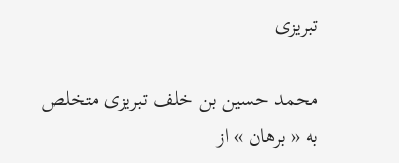تبريزى

محمد حسين بن خلف تبريزى متخلص به « برهان » از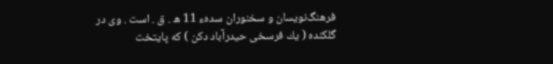فرهنگ‌نويسان و سخنوران سدهء 11 ه . ق . است . وى در گلكنده ( يك فرسخى حيدرآباد دكن ) كه پايتخت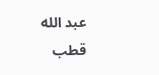عبد الله قطب